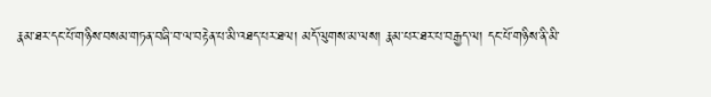རྣམ་ཐར་དང་པོ་གཉིས་བསམ་གཏན་བཞི་བ་ལ་བརྟེན་པ་མི་འཐད་པར་ཐལ། མདོ་ལུགས་མ་ལས། རྣམ་པར་ཐར་པ་བརྒྱད་ལ། དང་པོ་གཉིས་ནི་མི་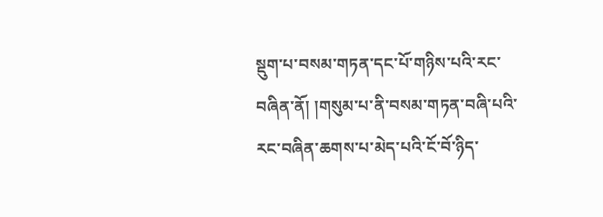སྡུག་པ་བསམ་གཏན་དང་པོ་གཉིས་པའི་རང་བཞིན་ནོ། །གསུམ་པ་ནི་བསམ་གཏན་བཞི་པའི་རང་བཞིན་ཆགས་པ་མེད་པའི་ངོ་བོ་ཉིད་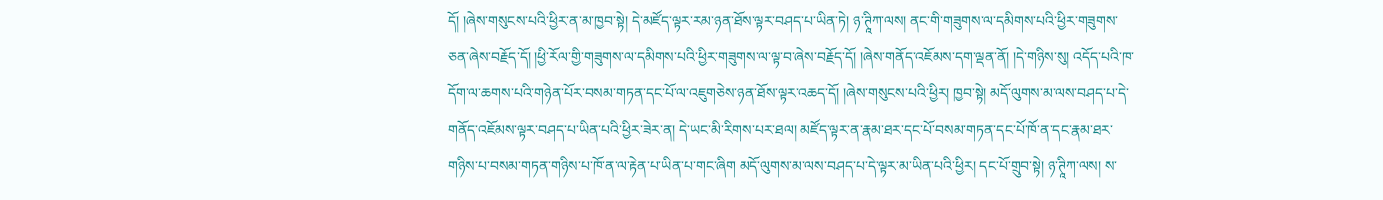དོ། །ཞེས་གསུངས་པའི་ཕྱིར་ན་མ་ཁྱབ་སྟེ། དེ་མཛོད་ལྟར་རམ་ཉན་ཐོས་ལྟར་བཤད་པ་ཡིན་ཏེ། ཉ་ཊཱིཀ་ལས། ནང་གི་གཟུགས་ལ་དམིགས་པའི་ཕྱིར་གཟུགས་ཅན་ཞེས་བརྗོད་དོ། །ཕྱི་རོལ་གྱི་གཟུགས་ལ་དམིགས་པའི་ཕྱིར་གཟུགས་ལ་ལྟ་བ་ཞེས་བརྗོད་དོ། །ཞེས་གནོད་འཇོམས་དག་ལྡན་ནོ། །དེ་གཉིས་སུ། འདོད་པའི་ཁ་དོག་ལ་ཆགས་པའི་གཉེན་པོར་བསམ་གཏན་དང་པོ་ལ་འཇུགཅེས་ཉན་ཐོས་ལྟར་འཆད་དོ། །ཞེས་གསུངས་པའི་ཕྱིར། ཁྱབ་སྟེ། མདོ་ལུགས་མ་ལས་བཤད་པ་དེ་གནོད་འཇོམས་ལྟར་བཤད་པ་ཡིན་པའི་ཕྱིར་ཟེར་ན། དེ་ཡང་མི་རིགས་པར་ཐལ། མཛོད་ལྟར་ན་རྣམ་ཐར་དང་པོ་བསམ་གཏན་དང་པོ་ཁོ་ན་དང་རྣམ་ཐར་གཉིས་པ་བསམ་གཏན་གཉིས་པ་ཁོ་ན་ལ་རྟེན་པ་ཡིན་པ་གང་ཞིག མདོ་ལུགས་མ་ལས་བཤད་པ་དེ་ལྟར་མ་ཡིན་པའི་ཕྱིར། དང་པོ་གྲུབ་སྟེ། ཉ་ཊཱིཀ་ལས། ས་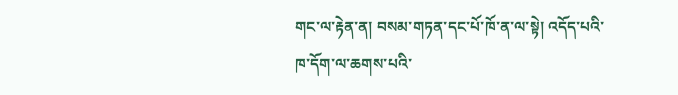གང་ལ་རྟེན་ན། བསམ་གཏན་དང་པོ་ཁོ་ན་ལ་སྟེ། འདོད་པའི་ཁ་དོག་ལ་ཆགས་པའི་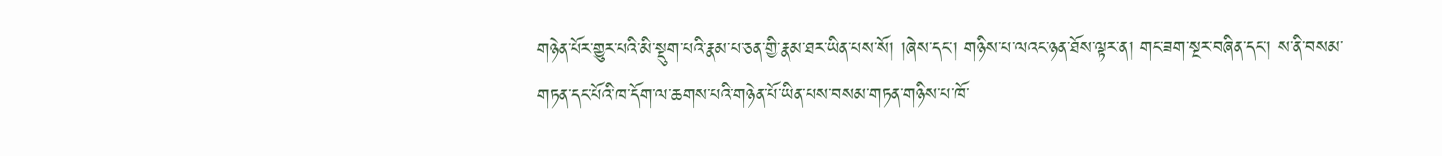གཉེན་པོར་གྱུར་པའི་མི་སྡུག་པའི་རྣམ་པ་ཅན་གྱི་རྣམ་ཐར་ཡིན་པས་སོ། །ཞེས་དང་། གཉིས་པ་ལའང་ཉན་ཐོས་ལྟར་ན། གང་ཟག་སྔར་བཞིན་དང་། ས་ནི་བསམ་གཏན་དང་པོའི་ཁ་དོག་ལ་ཆགས་པའི་གཉེན་པོ་ཡིན་པས་བསམ་གཏན་གཉིས་པ་ཁོ་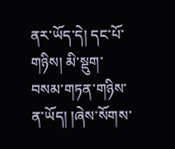ནར་ཡོད་དེ། དང་པོ་གཉིས། མི་སྡུག་བསམ་གཏན་གཉིས་ན་ཡོད། །ཞེས་སོགས་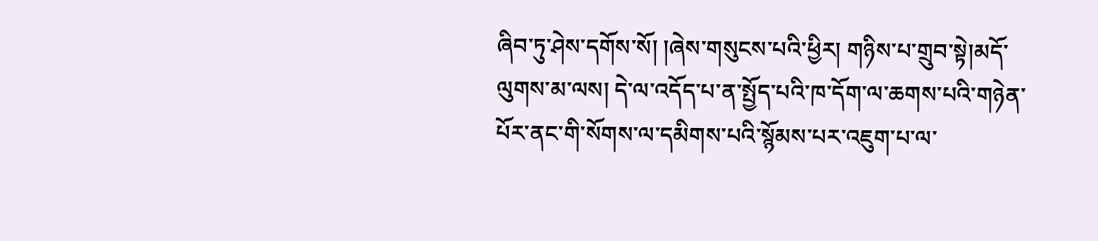ཞིབ་ཏུ་ཤེས་དགོས་སོ། །ཞེས་གསུངས་པའི་ཕྱིར། གཉིས་པ་གྲུབ་སྟེ།མདོ་ལུགས་མ་ལས། དེ་ལ་འདོད་པ་ན་སྤྱོད་པའི་ཁ་དོག་ལ་ཆགས་པའི་གཉེན་པོར་ནང་གི་སོགས་ལ་དམིགས་པའི་སྙོམས་པར་འཇུག་པ་ལ་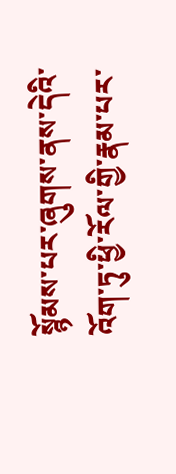སྙོམས་པར་ཞུགས་ནས་དེའི་འོག་ཏུ་ཕྱི་རོལ་གྱི་རྣམ་པར་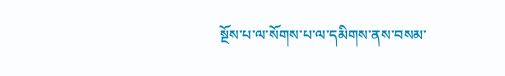སྔོས་པ་ལ་སོགས་པ་ལ་དམིགས་ནས་བསམ་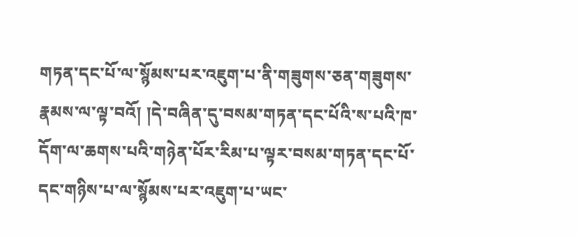གཏན་དང་པོ་ལ་སྙོམས་པར་འཇུག་པ་ནི་གཟུགས་ཅན་གཟུགས་རྣམས་ལ་ལྟ་བའོ། །དེ་བཞིན་དུ་བསམ་གཏན་དང་པོའི་ས་པའི་ཁ་དོག་ལ་ཆགས་པའི་གཉེན་པོར་རིམ་པ་ལྟར་བསམ་གཏན་དང་པོ་དང་གཉིས་པ་ལ་སྙོམས་པར་འཇུག་པ་ཡང་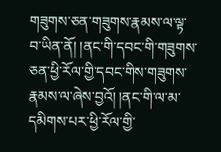གཟུགས་ཅན་གཟུགས་རྣམས་ལ་ལྟ་བ་ཡིན་ནོ། །ནང་གི་དབང་གི་གཟུགས་ཅན་ཕྱི་རོལ་གྱི་དབང་གིས་གཟུགས་རྣམས་ལ་ཞེས་བྱའོ། །ནང་གི་ལ་མ་དམིགས་པར་ཕྱི་རོལ་གྱི་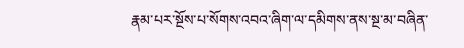རྣམ་པར་སྔོས་པ་སོགས་འབའ་ཞིག་ལ་དམིགས་ནས་སྔ་མ་བཞིན་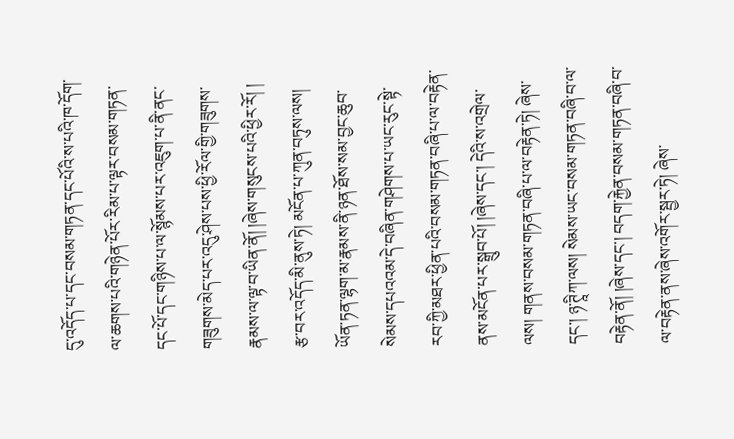དུ་འདོད་པ་དང་བསམ་གཏན་དང་པོའི་ས་པའི་ཁ་དོག་ལ་ཆགས་པའི་གཉེན་པོར་རིམ་པ་ལྟར་བསམ་གཏན་དང་པོ་དང་གཉིས་པ་ལ་སྙོམས་པར་འཇུག་པ་ནི་ནང་གཟུགས་མེད་པར་འདུ་ཤེས་པས་ཕྱི་རོལ་གྱི་གཟུགས་རྣམས་ལ་ལྟ་བ་ཡིན་ནོ། །ཞེས་གསུངས་པའི་ཕྱིར་རོ། ། རྩ་བར་འདོད་མི་ནུས་ཏེ། མངོན་པ་ཀུན་བཏུས་ལས། ཡོན་ཏན་ལྷག་མ་རྣམས་ནི་ཉན་ཐོས་སམ་བྱང་ཆུབ་སེམས་དཔའའམ་དེ་བཞིན་གཤེགས་པ་ཡང་རུང་སྟེ་རབ་ཀྱི་མཐར་ཕྱིན་པའི་བསམ་གཏན་བཞི་པ་ལ་བརྟེན་ནས་མངོན་པར་སྒྲུབ་པོ། །ཞེས་དང་། དེའི་ས་འགྲེལ་ལས། གནས་བསམ་གཏན་བཞི་པ་ལ་བརྟེན་ཏེ། ཞེས་དང་། ཉ་ཊཱིཀ་ལས། སེམས་ཡང་བསམ་གཏན་བཞི་བ་ལ་བརྟེན་ནོ། །ཞེས་དང་། བདག་རྐྱེན་བསམ་གཏན་བཞི་བ་ལ་བརྟེན་ནས་ཞེས་འགོར་སྦྱར་ཏེ། ཞེས་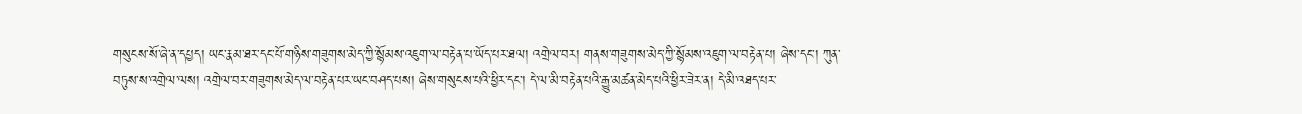གསུངས་སོ་ཞེ་ན་དཔྱད། ཡང་རྣམ་ཐར་དང་པོ་གཉིས་གཟུགས་མེད་ཀྱི་སྙོམས་འཇུག་ལ་བརྟེན་པ་ཡོད་པར་ཐལ། འགྲེལ་བར། གནས་གཟུགས་མེད་ཀྱི་སྙོམས་འཇུག་ལ་བརྟེན་པ། ཞེས་དང་། ཀུན་བཏུས་ས་འགྲེལ་ལས། འགྲེལ་བར་གཟུགས་མེད་ལ་བརྟེན་པར་ཡང་བཤད་པས། ཞེས་གསུངས་པའི་ཕྱིར་དང་། དེ་ལ་མི་བརྟེན་པའི་རྒྱུ་མཚན་མེད་པའི་ཕྱིར་ཟེར་ན། དེ་མི་འཐད་པར་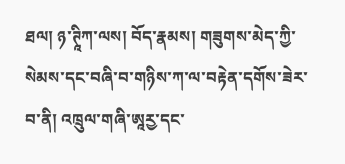ཐལ། ཉ་ཊཱིཀ་ལས། བོད་རྣམས། གཟུགས་མེད་ཀྱི་སེམས་དང་བཞི་བ་གཉིས་ཀ་ལ་བརྟེན་དགོས་ཟེར་བ་ནི། འཁྲུལ་གཞི་ཨཱརྱ་དང་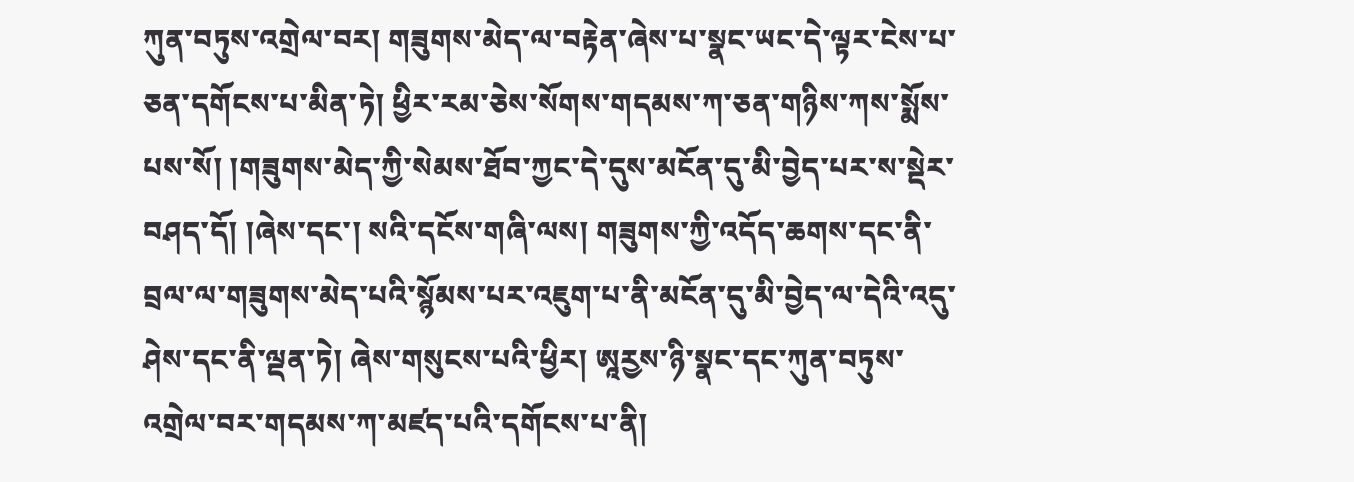ཀུན་བཏུས་འགྲེལ་བར། གཟུགས་མེད་ལ་བརྟེན་ཞེས་པ་སྣང་ཡང་དེ་ལྟར་ངེས་པ་ཅན་དགོངས་པ་མིན་ཏེ། ཕྱིར་རམ་ཅེས་སོགས་གདམས་ཀ་ཅན་གཉིས་ཀས་སྨོས་པས་སོ། །གཟུགས་མེད་ཀྱི་སེམས་ཐོབ་ཀྱང་དེ་དུས་མངོན་དུ་མི་བྱེད་པར་ས་སྡེར་བཤད་དོ། །ཞེས་དང་། སའི་དངོས་གཞི་ལས། གཟུགས་ཀྱི་འདོད་ཆགས་དང་ནི་བྲལ་ལ་གཟུགས་མེད་པའི་སྙོམས་པར་འཇུག་པ་ནི་མངོན་དུ་མི་བྱེད་ལ་དེའི་འདུ་ཤེས་དང་ནི་ལྡན་ཏེ། ཞེས་གསུངས་པའི་ཕྱིར། ཨཱརྱས་ཉི་སྣང་དང་ཀུན་བཏུས་འགྲེལ་བར་གདམས་ཀ་མཛད་པའི་དགོངས་པ་ནི།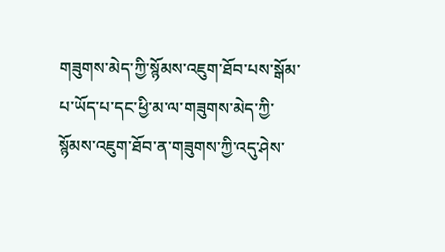གཟུགས་མེད་ཀྱི་སྙོམས་འཇུག་ཐོབ་པས་སྒོམ་པ་ཡོད་པ་དང་ཕྱི་མ་ལ་གཟུགས་མེད་ཀྱི་སྙོམས་འཇུག་ཐོབ་ན་གཟུགས་ཀྱི་འདུ་ཤེས་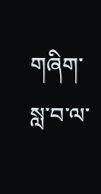གཞིག་སླ་བ་ལ་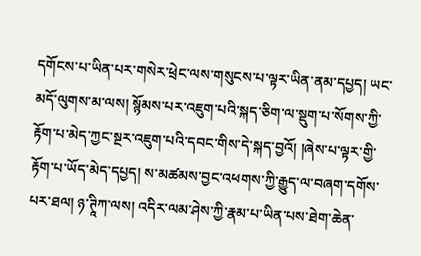དགོངས་པ་ཡིན་པར་གསེར་ཕྲེང་ལས་གསུངས་པ་ལྟར་ཡིན་ནམ་དཔྱད། ཡང་མདོ་ལུགས་མ་ལས། སྙོམས་པར་འཇུག་པའི་སྐད་ཅིག་ལ་སྡུག་པ་སོགས་ཀྱི་རྟོག་པ་མེད་ཀྱང་སྔར་འཇུག་པའི་དབང་གིས་དེ་སྐད་བྱའོ། །ཞེས་པ་ལྟར་གྱི་རྟོག་པ་ཡོད་མེད་དཔྱད། ས་མཚམས་བྱང་འཕགས་ཀྱི་རྒྱུད་ལ་བཞག་དགོས་པར་ཐལ། ཉ་ཊཱིཀ་ལས། འདིར་ལམ་ཤེས་ཀྱི་རྣམ་པ་ཡིན་པས་ཐེག་ཆེན་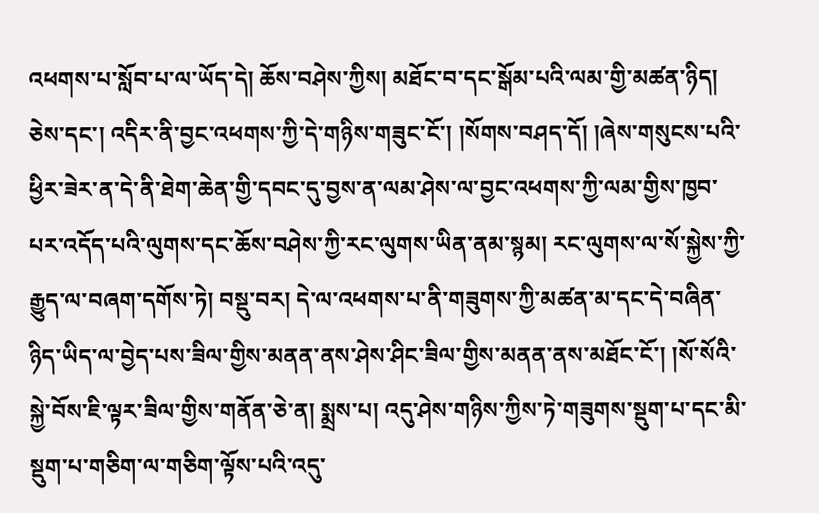འཕགས་པ་སློབ་པ་ལ་ཡོད་དེ། ཆོས་བཤེས་ཀྱིས། མཐོང་བ་དང་སྒོམ་པའི་ལམ་གྱི་མཚན་ཉིད། ཅེས་དང་། འདིར་ནི་བྱང་འཕགས་ཀྱི་དེ་གཉིས་གཟུང་ངོ་། །སོགས་བཤད་དོ། །ཞེས་གསུངས་པའི་ཕྱིར་ཟེར་ན་དེ་ནི་ཐེག་ཆེན་གྱི་དབང་དུ་བྱས་ན་ལམ་ཤེས་ལ་བྱང་འཕགས་ཀྱི་ལམ་གྱིས་ཁྱབ་པར་འདོད་པའི་ལུགས་དང་ཆོས་བཤེས་ཀྱི་རང་ལུགས་ཡིན་ནམ་སྙམ། རང་ལུགས་ལ་སོ་སྐྱེས་ཀྱི་རྒྱུད་ལ་བཞག་དགོས་ཏེ། བསྡུ་བར། དེ་ལ་འཕགས་པ་ནི་གཟུགས་ཀྱི་མཚན་མ་དང་དེ་བཞིན་ཉིད་ཡིད་ལ་བྱེད་པས་ཟིལ་གྱིས་མནན་ནས་ཤེས་ཤིང་ཟིལ་གྱིས་མནན་ནས་མཐོང་ངོ་། །སོ་སོའི་སྐྱེ་བོས་ཇི་ལྟར་ཟིལ་གྱིས་གནོན་ཅེ་ན། སྨྲས་པ། འདུ་ཤེས་གཉིས་ཀྱིས་ཏེ་གཟུགས་སྡུག་པ་དང་མི་སྡུག་པ་གཅིག་ལ་གཅིག་ལྟོས་པའི་འདུ་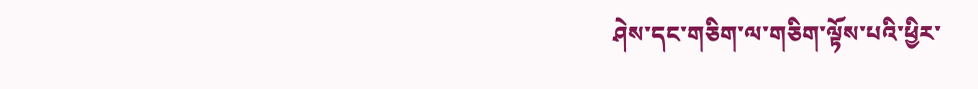ཤེས་དང་གཅིག་ལ་གཅིག་ལྟོས་པའི་ཕྱིར་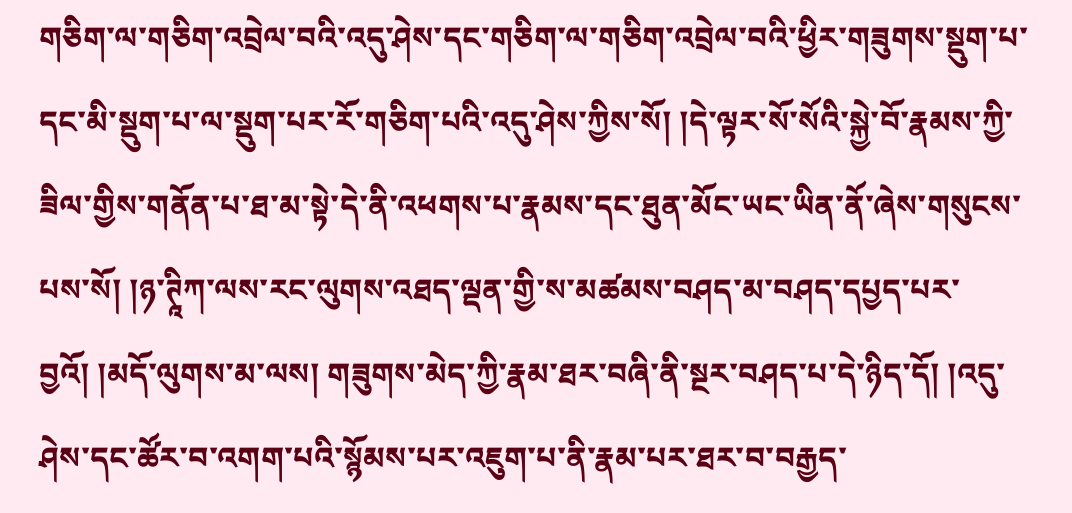གཅིག་ལ་གཅིག་འབྲེལ་བའི་འདུ་ཤེས་དང་གཅིག་ལ་གཅིག་འབྲེལ་བའི་ཕྱིར་གཟུགས་སྡུག་པ་དང་མི་སྡུག་པ་ལ་སྡུག་པར་རོ་གཅིག་པའི་འདུ་ཤེས་ཀྱིས་སོ། །དེ་ལྟར་སོ་སོའི་སྐྱེ་བོ་རྣམས་ཀྱི་ཟིལ་གྱིས་གནོན་པ་ཐ་མ་སྟེ་དེ་ནི་འཕགས་པ་རྣམས་དང་ཐུན་མོང་ཡང་ཡིན་ནོ་ཞེས་གསུངས་པས་སོ། །ཉ་ཊཱིཀ་ལས་རང་ལུགས་འཐད་ལྡན་གྱི་ས་མཚམས་བཤད་མ་བཤད་དཔྱད་པར་བྱའོ། །མདོ་ལུགས་མ་ལས། གཟུགས་མེད་ཀྱི་རྣམ་ཐར་བཞི་ནི་སྔར་བཤད་པ་དེ་ཉིད་དོ། །འདུ་ཤེས་དང་ཚོར་བ་འགག་པའི་སྙོམས་པར་འཇུག་པ་ནི་རྣམ་པར་ཐར་བ་བརྒྱད་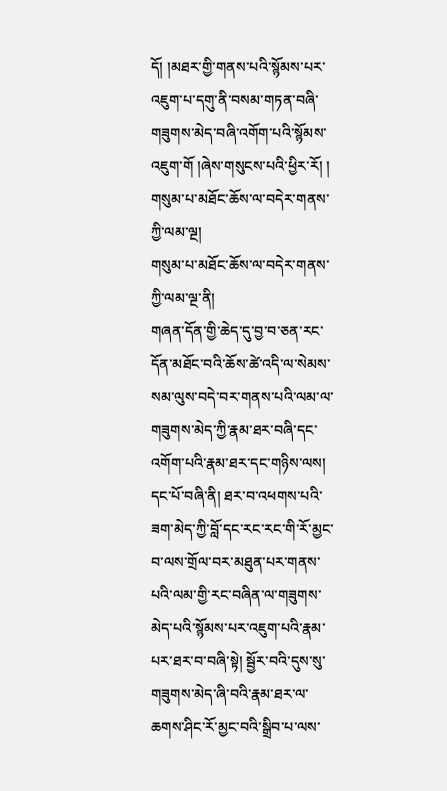དོ། །མཐར་གྱི་གནས་པའི་སྙོམས་པར་འཇུག་པ་དགུ་ནི་བསམ་གཏན་བཞི་གཟུགས་མེད་བཞི་འགོག་པའི་སྙོམས་འཇུག་གོ །ཞེས་གསུངས་པའི་ཕྱིར་རོ། །
གསུམ་པ་མཐོང་ཆོས་ལ་བདེར་གནས་ཀྱི་ལམ་ལྔ།
གསུམ་པ་མཐོང་ཆོས་ལ་བདེར་གནས་ཀྱི་ལམ་ལྔ་ནི།
གཞན་དོན་གྱི་ཆེད་དུ་བྱ་བ་ཅན་རང་དོན་མཐོང་བའི་ཆོས་ཚེ་འདི་ལ་སེམས་སམ་ལུས་བདེ་བར་གནས་པའི་ལམ་ལ་གཟུགས་མེད་ཀྱི་རྣམ་ཐར་བཞི་དང་འགོག་པའི་རྣམ་ཐར་དང་གཉིས་ལས། དང་པོ་བཞི་ནི། ཐར་བ་འཕགས་པའི་ཟག་མེད་ཀྱི་བློ་དང་རང་རང་གི་རོ་མྱང་བ་ལས་གྲོལ་བར་མཐུན་པར་གནས་པའི་ལམ་གྱི་རང་བཞིན་ལ་གཟུགས་མེད་པའི་སྙོམས་པར་འཇུག་པའི་རྣམ་པར་ཐར་བ་བཞི་སྟེ། སྦྱོར་བའི་དུས་སུ་གཟུགས་མེད་ཞི་བའི་རྣམ་ཐར་ལ་ཆགས་ཤིང་རོ་མྱང་བའི་སྒྲིབ་པ་ལས་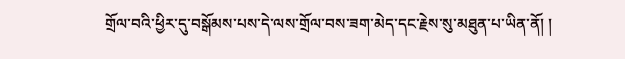གྲོལ་བའི་ཕྱིར་དུ་བསྒོམས་པས་དེ་ལས་གྲོལ་བས་ཟག་མེད་དང་རྗེས་སུ་མཐུན་པ་ཡིན་ནོ། །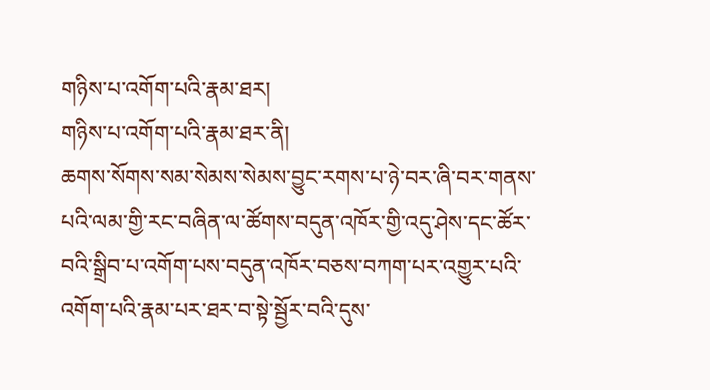གཉིས་པ་འགོག་པའི་རྣམ་ཐར།
གཉིས་པ་འགོག་པའི་རྣམ་ཐར་ནི།
ཆགས་སོགས་སམ་སེམས་སེམས་བྱུང་རགས་པ་ཉེ་བར་ཞི་བར་གནས་པའི་ལམ་གྱི་རང་བཞིན་ལ་ཚོགས་བདུན་འཁོར་གྱི་འདུ་ཤེས་དང་ཚོར་བའི་སྒྲིབ་པ་འགོག་པས་བདུན་འཁོར་བཅས་བཀག་པར་འགྱུར་པའི་འགོག་པའི་རྣམ་པར་ཐར་བ་སྟེ་སྦྱོར་བའི་དུས་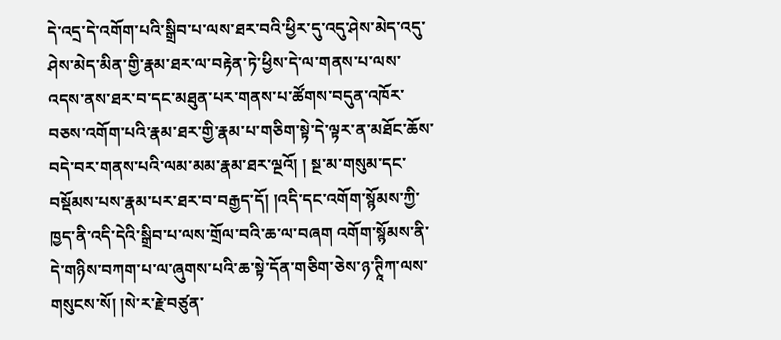དེ་འདྲ་དེ་འགོག་པའི་སྒྲིབ་པ་ལས་ཐར་བའི་ཕྱིར་དུ་འདུ་ཤེས་མེད་འདུ་ཤེས་མེད་མིན་གྱི་རྣམ་ཐར་ལ་བརྟེན་ཏེ་ཕྱིས་དེ་ལ་གནས་པ་ལས་འདས་ནས་ཐར་བ་དང་མཐུན་པར་གནས་པ་ཚོགས་བདུན་འཁོར་བཅས་འགོག་པའི་རྣམ་ཐར་གྱི་རྣམ་པ་གཅིག་སྟེ་དེ་ལྟར་ན་མཐོང་ཆོས་བདེ་བར་གནས་པའི་ལམ་མམ་རྣམ་ཐར་ལྔའོ། ། སྔ་མ་གསུམ་དང་བསྡོམས་པས་རྣམ་པར་ཐར་བ་བརྒྱད་དོ། །འདི་དང་འགོག་སྙོམས་ཀྱི་ཁྱད་ནི་འདི་དེའི་སྒྲིབ་པ་ལས་གྲོལ་བའི་ཆ་ལ་བཞག འགོག་སྙོམས་ནི་དེ་གཉིས་བཀག་པ་ལ་ཞུགས་པའི་ཆ་སྟེ་དོན་གཅིག་ཅེས་ཉ་ཊཱིཀ་ལས་གསུངས་སོ། །སེ་ར་རྗེ་བཙུན་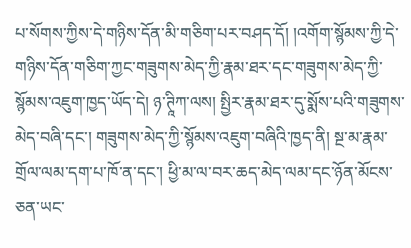པ་སོགས་ཀྱིས་དེ་གཉིས་དོན་མི་གཅིག་པར་བཤད་དོ། །འགོག་སྙོམས་ཀྱི་དེ་གཉིས་དོན་གཅིག་ཀྱང་གཟུགས་མེད་ཀྱི་རྣམ་ཐར་དང་གཟུགས་མེད་ཀྱི་སྙོམས་འཇུག་ཁྱད་ཡོད་དེ། ཉ་ཊཱིཀ་ལས། སྤྱིར་རྣམ་ཐར་དུ་སྨོས་པའི་གཟུགས་མེད་བཞི་དང་། གཟུགས་མེད་ཀྱི་སྙོམས་འཇུག་བཞིའི་ཁྱད་ནི། སྔ་མ་རྣམ་གྲོལ་ལམ་དག་པ་ཁོ་ན་དང་། ཕྱི་མ་ལ་བར་ཆད་མེད་ལམ་དང་ཉོན་མོངས་ཅན་ཡང་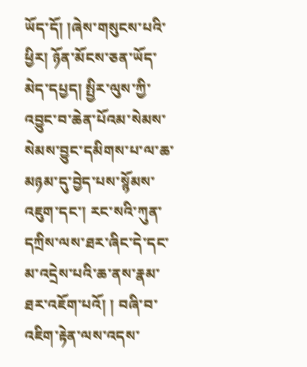ཡོད་དོ། །ཞེས་གསུངས་པའི་ཕྱིར། ཉོན་མོངས་ཅན་ཡོད་མེད་དཔྱད། སྤྱིར་ལུས་ཀྱི་འབྱུང་བ་ཆེན་པོའམ་སེམས་སེམས་བྱུང་དམིགས་པ་ལ་ཆ་མཉམ་དུ་བྱེད་པས་སྙོམས་འཇུག་དང་། རང་སའི་ཀུན་དཀྲིས་ལས་ཐར་ཞིང་དེ་དང་མ་འདྲེས་པའི་ཆ་ནས་རྣམ་ཐར་འཇོག་པའོ། ། བཞི་བ་འཇིག་རྟེན་ལས་འདས་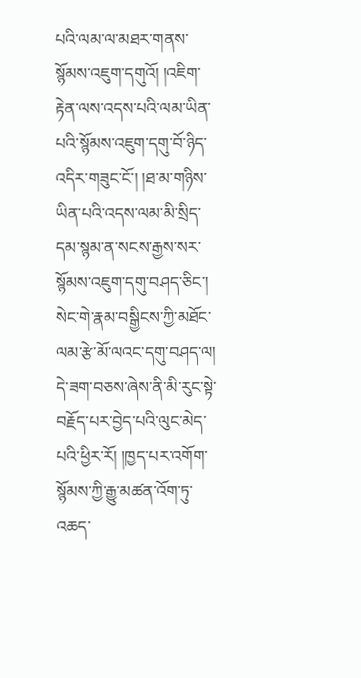པའི་ལམ་ལ་མཐར་གནས་སྙོམས་འཇུག་དགུའོ། །འཇིག་རྟེན་ལས་འདས་པའི་ལམ་ཡིན་པའི་སྙོམས་འཇུག་དགུ་བོ་ཉིད་འདིར་གཟུང་ངོ་། །ཐ་མ་གཉིས་ཡིན་པའི་འདས་ལམ་མི་སྲིད་དམ་སྙམ་ན་སངས་རྒྱས་སར་སྙོམས་འཇུག་དགུ་བཤད་ཅིང་། སེང་གེ་རྣམ་བསྒྱིངས་ཀྱི་མཐོང་ལམ་རྩེ་མོ་ལའང་དགུ་བཤད་ལ། དེ་ཟག་བཅས་ཞེས་ནི་མི་རུང་སྟེ་བརྗོད་པར་བྱེད་པའི་ལུང་མེད་པའི་ཕྱིར་རོ། །ཁྱད་པར་འགོག་སྙོམས་ཀྱི་རྒྱུ་མཚན་འོག་ཏུ་འཆད་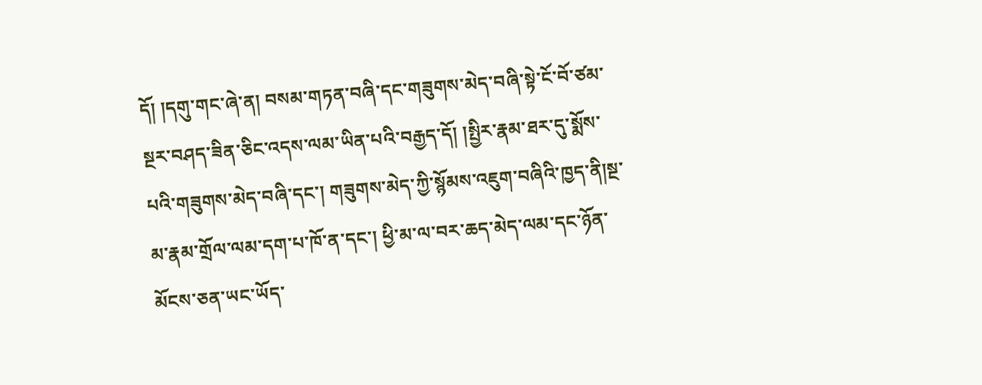དོ། །དགུ་གང་ཞེ་ན། བསམ་གཏན་བཞི་དང་གཟུགས་མེད་བཞི་སྟེ་ངོ་བོ་ཙམ་སྔར་བཤད་ཟིན་ཅིང་འདས་ལམ་ཡིན་པའི་བརྒྱད་དོ། །སྤྱིར་རྣམ་ཐར་དུ་སྨོས་པའི་གཟུགས་མེད་བཞི་དང་། གཟུགས་མེད་ཀྱི་སྙོམས་འཇུག་བཞིའི་ཁྱད་ནི།སྔ་མ་རྣམ་གྲོལ་ལམ་དག་པ་ཁོ་ན་དང་། ཕྱི་མ་ལ་བར་ཆད་མེད་ལམ་དང་ཉོན་མོངས་ཅན་ཡང་ཡོད་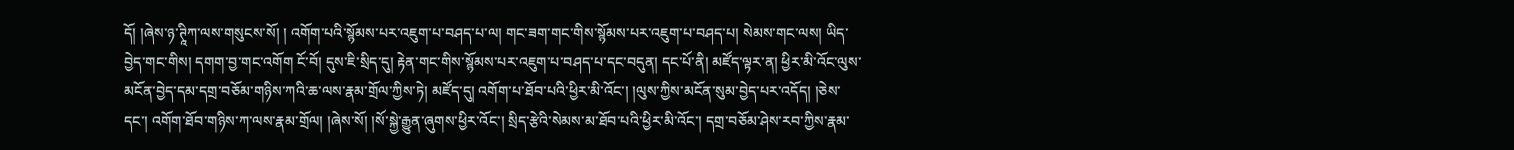དོ། །ཞེས་ཉ་ཊཱིཀ་ལས་གསུངས་སོ། ། འགོག་པའི་སྙོམས་པར་འཇུག་པ་བཤད་པ་ལ། གང་ཟག་གང་གིས་སྙོམས་པར་འཇུག་པ་བཤད་པ། སེམས་གང་ལས། ཡིད་བྱེད་གང་གིས། དགག་བྱ་གང་འགོག ངོ་བོ། དུས་ཇི་སྲིད་དུ། རྟེན་གང་གིས་སྙོམས་པར་འཇུག་པ་བཤད་པ་དང་བདུན། དང་པོ་ནི། མཛོད་ལྟར་ན། ཕྱིར་མི་འོང་ལུས་མངོན་བྱེད་དམ་དགྲ་བཅོམ་གཉིས་ཀའི་ཆ་ལས་རྣམ་གྲོལ་ཀྱིས་ཏེ། མཛོད་དུ། འགོག་པ་ཐོབ་པའི་ཕྱིར་མི་འོང་། །ལུས་ཀྱིས་མངོན་སུམ་བྱེད་པར་འདོད། །ཅེས་དང་། འགོག་ཐོབ་གཉིས་ཀ་ལས་རྣམ་གྲོལ། །ཞེས་སོ། །སོ་སྐྱེ་རྒྱུན་ཞུགས་ཕྱིར་འོང་། སྲིད་རྩེའི་སེམས་མ་ཐོབ་པའི་ཕྱིར་མི་འོང་། དགྲ་བཅོམ་ཤེས་རབ་ཀྱིས་རྣམ་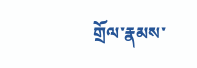གྲོལ་རྣམས་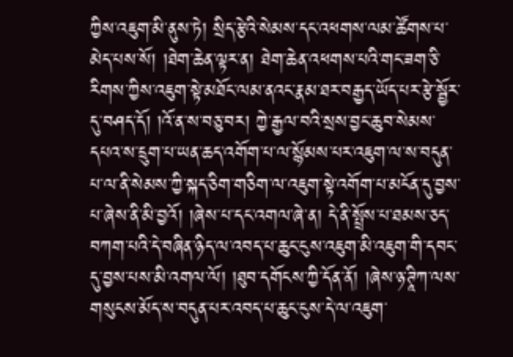ཀྱིས་འཇུག་མི་ནུས་ཏེ། སྲིད་རྩེའི་སེམས་དང་འཕགས་ལམ་ཚོགས་པ་མེད་པས་སོ། །ཐེག་ཆེན་ལྟར་ན། ཐེག་ཆེན་འཕགས་པའི་གང་ཟག་ཅི་རིགས་ཀྱིས་འཇུག་སྟེ་མཐོང་ལམ་ནའང་རྣམ་ཐར་བརྒྱད་ཡོད་པར་རྩེ་སྦྱོར་དུ་བཤད་དོ། །འོ་ན་ས་བཅུ་བར། ཀྱེ་རྒྱལ་བའི་སྲས་བྱང་ཆུབ་སེམས་དཔའ་ས་དྲུག་པ་ཡན་ཆད་འགོག་པ་ལ་སྙོམས་པར་འཇུག་ལ་ས་བདུན་པ་ལ་ནི་སེམས་ཀྱི་སྐད་ཅིག་གཅིག་ལ་འཇུག་སྟེ་འགོག་པ་མངོན་དུ་བྱས་པ་ཞེས་ནི་མི་བྱའོ། །ཞེས་པ་དང་འགལ་ཞེ་ན། དེ་ནི་སྤྲོས་པ་ཐམས་ཅད་བཀག་པའི་དེ་བཞིན་ཉིད་ལ་འབད་པ་ཆུང་ངུས་འཇུག་མི་འཇུག་གི་དབང་དུ་བྱས་པས་མི་འགལ་ལོ། །ཐུབ་དགོངས་ཀྱི་དོན་ནོ། །ཞེས་ཉ་ཊཱིཀ་ལས་གསུངས་མོད་ས་བདུན་པར་འབད་པ་ཆུང་ངུས་དེ་ལ་འཇུག་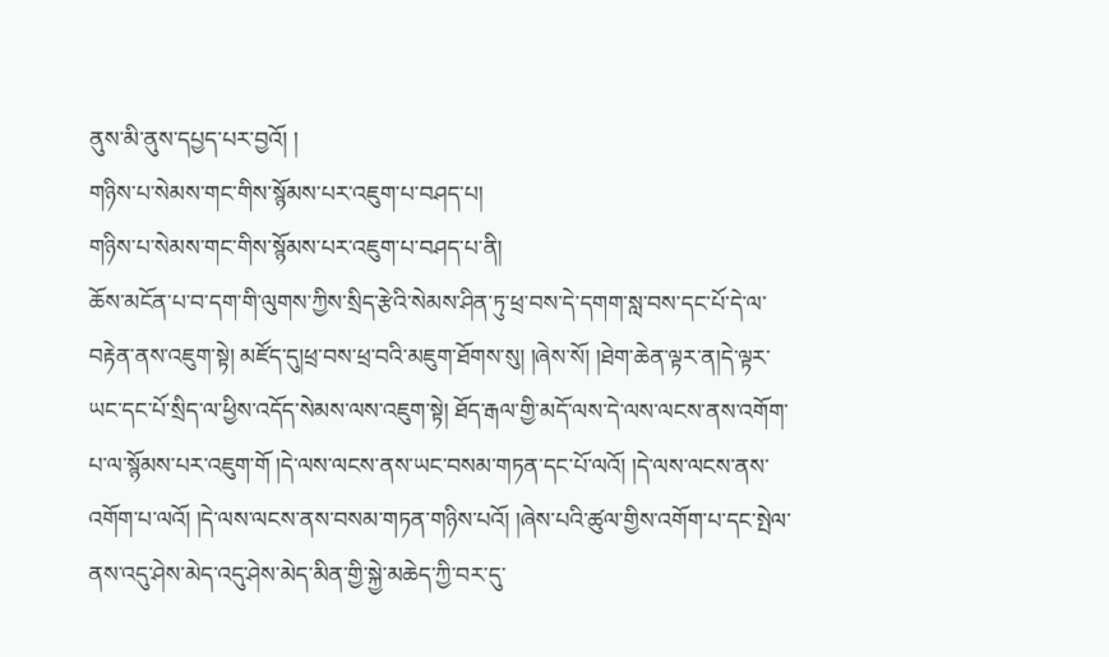ནུས་མི་ནུས་དཔྱད་པར་བྱའོ། །
གཉིས་པ་སེམས་གང་གིས་སྙོམས་པར་འཇུག་པ་བཤད་པ།
གཉིས་པ་སེམས་གང་གིས་སྙོམས་པར་འཇུག་པ་བཤད་པ་ནི།
ཆོས་མངོན་པ་བ་དག་གི་ལུགས་ཀྱིས་སྲིད་རྩེའི་སེམས་ཤིན་ཏུ་ཕྲ་བས་དེ་དགག་སླ་བས་དང་པོ་དེ་ལ་བརྟེན་ནས་འཇུག་སྟེ། མཛོད་དུ།ཕྲ་བས་ཕྲ་བའི་མཇུག་ཐོགས་སུ། །ཞེས་སོ། །ཐེག་ཆེན་ལྟར་ན།དེ་ལྟར་ཡང་དང་པོ་སྲིད་ལ་ཕྱིས་འདོད་སེམས་ལས་འཇུག་སྟེ། ཐོད་རྒལ་གྱི་མདོ་ལས་དེ་ལས་ལངས་ནས་འགོག་པ་ལ་སྙོམས་པར་འཇུག་གོ །དེ་ལས་ལངས་ནས་ཡང་བསམ་གཏན་དང་པོ་ལའོ། །དེ་ལས་ལངས་ནས་འགོག་པ་ལའོ། །དེ་ལས་ལངས་ནས་བསམ་གཏན་གཉིས་པའོ། །ཞེས་པའི་ཚུལ་གྱིས་འགོག་པ་དང་སྤེལ་ནས་འདུ་ཤེས་མེད་འདུ་ཤེས་མེད་མིན་གྱི་སྐྱེ་མཆེད་ཀྱི་བར་དུ་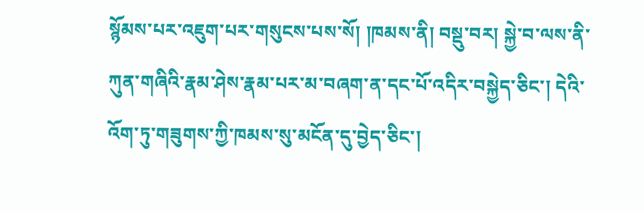སྙོམས་པར་འཇུག་པར་གསུངས་པས་སོ། །ཁམས་ནི། བསྡུ་བར། སྐྱེ་བ་ལས་ནི་ཀུན་གཞིའི་རྣམ་ཤེས་རྣམ་པར་མ་བཞག་ན་དང་པོ་འདིར་བསྐྱེད་ཅིང་། དེའི་འོག་ཏུ་གཟུགས་ཀྱི་ཁམས་སུ་མངོན་དུ་བྱེད་ཅིང་།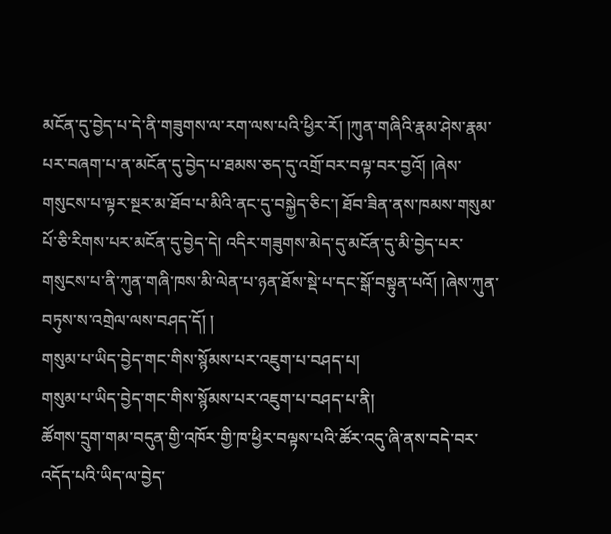མངོན་དུ་བྱེད་པ་དེ་ནི་གཟུགས་ལ་རག་ལས་པའི་ཕྱིར་རོ། །ཀུན་གཞིའི་རྣམ་ཤེས་རྣམ་པར་བཞག་པ་ན་མངོན་དུ་བྱེད་པ་ཐམས་ཅད་དུ་འགྲོ་བར་བལྟ་བར་བྱའོ། །ཞེས་གསུངས་པ་ལྟར་སྔར་མ་ཐོབ་པ་མིའི་ནང་དུ་བསྐྱེད་ཅིང་། ཐོབ་ཟིན་ནས་ཁམས་གསུམ་པོ་ཅི་རིགས་པར་མངོན་དུ་བྱེད་དེ། འདིར་གཟུགས་མེད་དུ་མངོན་དུ་མི་བྱེད་པར་གསུངས་པ་ནི་ཀུན་གཞི་ཁས་མི་ལེན་པ་ཉན་ཐོས་སྡེ་པ་དང་སྒོ་བསྟུན་པའོ། །ཞེས་ཀུན་བཏུས་ས་འགྲེལ་ལས་བཤད་དོ། །
གསུམ་པ་ཡིད་བྱེད་གང་གིས་སྙོམས་པར་འཇུག་པ་བཤད་པ།
གསུམ་པ་ཡིད་བྱེད་གང་གིས་སྙོམས་པར་འཇུག་པ་བཤད་པ་ནི།
ཚོགས་དྲུག་གམ་བདུན་གྱི་འཁོར་གྱི་ཁ་ཕྱིར་བལྟས་པའི་ཚོར་འདུ་ཞི་ནས་བདེ་བར་འདོད་པའི་ཡིད་ལ་བྱེད་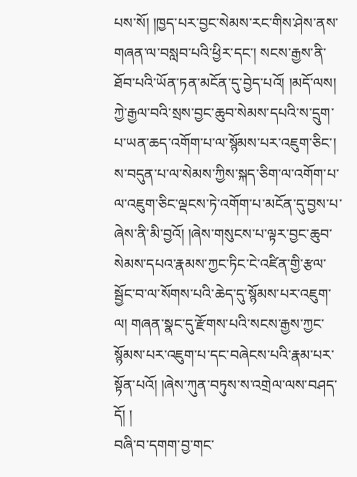པས་སོ། །ཁྱད་པར་བྱང་སེམས་རང་གིས་ཤེས་ནས་གཞན་ལ་བསླབ་པའི་ཕྱིར་དང་། སངས་རྒྱས་ནི་ཐོབ་པའི་ཡོན་ཏན་མངོན་དུ་བྱེད་པའོ། །མདོ་ལས། ཀྱེ་རྒྱལ་བའི་སྲས་བྱང་ཆུབ་སེམས་དཔའི་ས་དྲུག་པ་ཡན་ཆད་འགོག་པ་ལ་སྙོམས་པར་འཇུག་ཅིང་། ས་བདུན་པ་ལ་སེམས་ཀྱིས་སྐད་ཅིག་ལ་འགོག་པ་ལ་འཇུག་ཅིང་ལྡངས་ཏེ་འགོག་པ་མངོན་དུ་བྱས་པ་ཞེས་ནི་མི་བྱའོ། །ཞེས་གསུངས་པ་ལྟར་བྱང་ཆུབ་སེམས་དཔའ་རྣམས་ཀྱང་ཏིང་ངེ་འཛིན་གྱི་རྩལ་སྦྱོང་བ་ལ་སོགས་པའི་ཆེད་དུ་སྙོམས་པར་འཇུག་ལ། གཞན་སྣང་དུ་རྫོགས་པའི་སངས་རྒྱས་ཀྱང་སྙོམས་པར་འཇུག་པ་དང་བཞེངས་པའི་རྣམ་པར་སྟོན་པའོ། །ཞེས་ཀུན་བཏུས་ས་འགྲེལ་ལས་བཤད་དོ། །
བཞི་བ་དགག་བྱ་གང་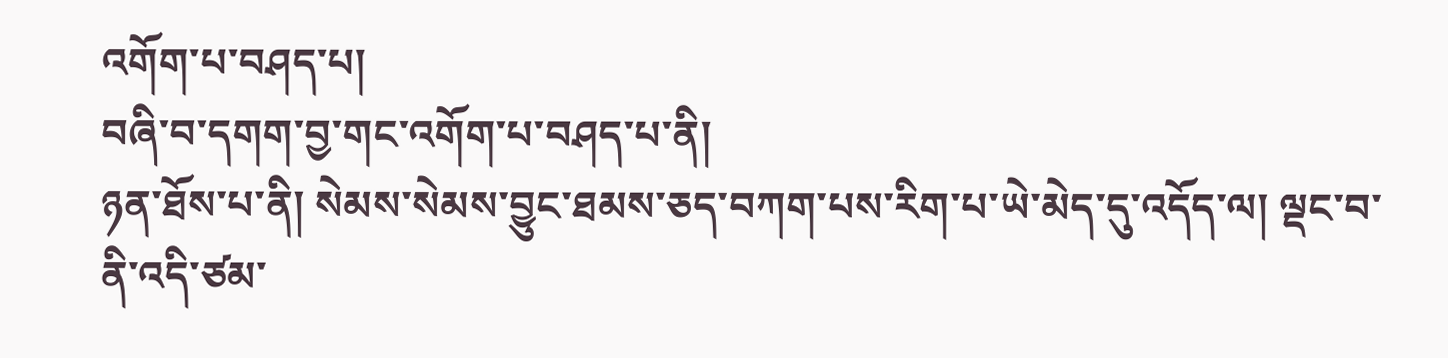འགོག་པ་བཤད་པ།
བཞི་བ་དགག་བྱ་གང་འགོག་པ་བཤད་པ་ནི།
ཉན་ཐོས་པ་ནི། སེམས་སེམས་བྱུང་ཐམས་ཅད་བཀག་པས་རིག་པ་ཡེ་མེད་དུ་འདོད་ལ། ལྡང་བ་ནི་འདི་ཙམ་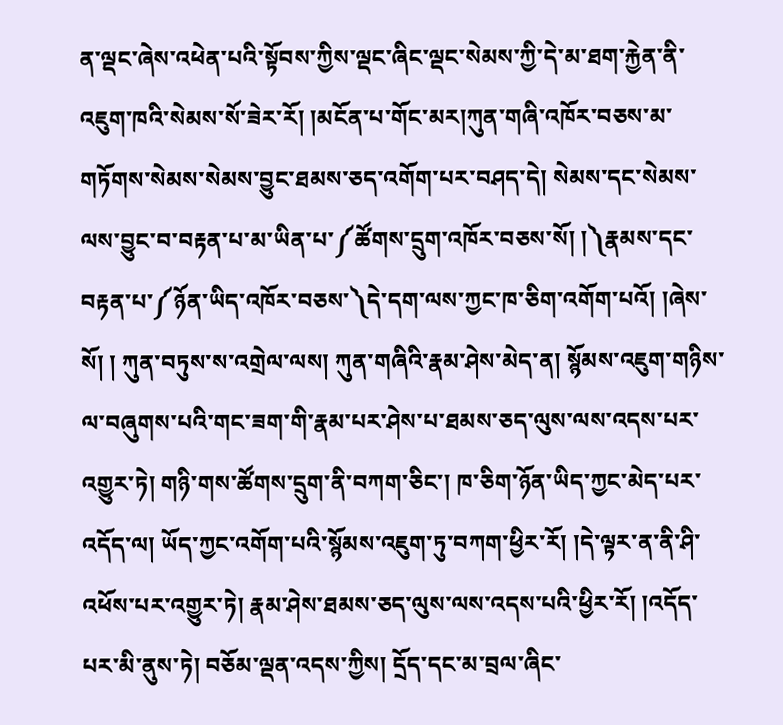ན་ལྡང་ཞེས་འཕེན་པའི་སྟོབས་ཀྱིས་ལྡང་ཞིང་ལྡང་སེམས་ཀྱི་དེ་མ་ཐག་རྐྱེན་ནི་འཇུག་ཁའི་སེམས་སོ་ཟེར་རོ། །མངོན་པ་གོང་མར།ཀུན་གཞི་འཁོར་བཅས་མ་གཏོགས་སེམས་སེམས་བྱུང་ཐམས་ཅད་འགོག་པར་བཤད་དེ། སེམས་དང་སེམས་ལས་བྱུང་བ་བརྟན་པ་མ་ཡིན་པ་༼ཚོགས་དྲུག་འཁོར་བཅས་སོ། །༽རྣམས་དང་བརྟན་པ་༼ཉོན་ཡིད་འཁོར་བཅས་༽དེ་དག་ལས་ཀྱང་ཁ་ཅིག་འགོག་པའོ། །ཞེས་སོ། ། ཀུན་བཏུས་ས་འགྲེལ་ལས། ཀུན་གཞིའི་རྣམ་ཤེས་མེད་ན། སྙོམས་འཇུག་གཉིས་ལ་བཞུགས་པའི་གང་ཟག་གི་རྣམ་པར་ཤེས་པ་ཐམས་ཅད་ལུས་ལས་འདས་པར་འགྱུར་ཏེ། གཉི་གས་ཚོགས་དྲུག་ནི་བཀག་ཅིང་། ཁ་ཅིག་ཉོན་ཡིད་ཀྱང་མེད་པར་འདོད་ལ། ཡོད་ཀྱང་འགོག་པའི་སྙོམས་འཇུག་ཏུ་བཀག་ཕྱིར་རོ། །དེ་ལྟར་ན་ནི་ཤི་འཕོས་པར་འགྱུར་ཏེ། རྣམ་ཤེས་ཐམས་ཅད་ལུས་ལས་འདས་པའི་ཕྱིར་རོ། །འདོད་པར་མི་ནུས་ཏེ། བཅོམ་ལྡན་འདས་ཀྱིས། དྲོད་དང་མ་བྲལ་ཞིང་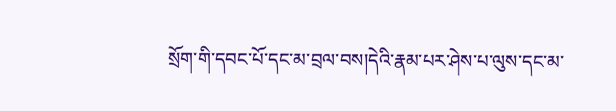སྲོག་གི་དབང་པོ་དང་མ་བྲལ་བས།དེའི་རྣམ་པར་ཤེས་པ་ལུས་དང་མ་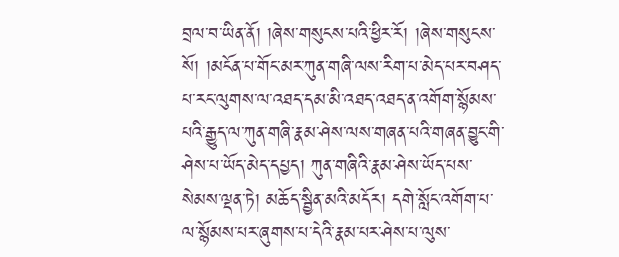བྲལ་བ་ཡིན་ནོ། །ཞེས་གསུངས་པའི་ཕྱིར་རོ། །ཞེས་གསུངས་སོ། །མངོན་པ་གོང་མར་ཀུན་གཞི་ལས་རིག་པ་མེད་པར་བཤད་པ་རང་ལུགས་ལ་འཐད་དམ་མི་འཐད་འཐད་ན་འགོག་སྙོམས་པའི་རྒྱུད་ལ་ཀུན་གཞི་རྣམ་ཤེས་ལས་གཞན་པའི་གཞན་བྱུང་གི་ཤེས་པ་ཡོད་མེད་དཔྱད། ཀུན་གཞིའི་རྣམ་ཤེས་ཡོད་པས་སེམས་ལྡན་ཏེ། མཆོད་སྦྱིན་མའི་མདོར། དགེ་སློང་འགོག་པ་ལ་སྙོམས་པར་ཞུགས་པ་དེའི་རྣམ་པར་ཤེས་པ་ལུས་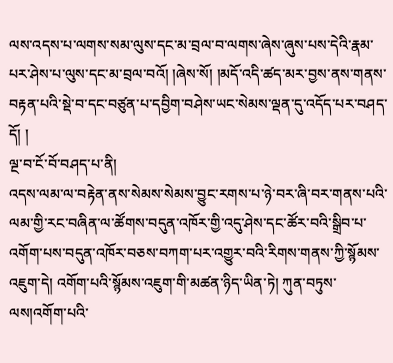ལས་འདས་པ་ལགས་སམ་ལུས་དང་མ་བྲལ་བ་ལགས་ཞེས་ཞུས་པས་དེའི་རྣམ་པར་ཤེས་པ་ལུས་དང་མ་བྲལ་བའོ། །ཞེས་སོ། །མདོ་འདི་ཚད་མར་བྱས་ནས་གནས་བརྟན་པའི་སྡེ་བ་དང་བཙུན་པ་དབྱིག་བཤེས་ཡང་སེམས་ལྡན་དུ་འདོད་པར་བཤད་དོ། །
ལྔ་བ་ངོ་བོ་བཤད་པ་ནི།
འདས་ལམ་ལ་བརྟེན་ནས་སེམས་སེམས་བྱུང་རགས་པ་ཉེ་བར་ཞི་བར་གནས་པའི་ལམ་གྱི་རང་བཞིན་ལ་ཚོགས་བདུན་འཁོར་གྱི་འདུ་ཤེས་དང་ཚོར་བའི་སྒྲིབ་པ་འགོག་པས་བདུན་འཁོར་བཅས་བཀག་པར་འགྱུར་བའི་རིགས་གནས་ཀྱི་སྙོམས་འཇུག་དེ། འགོག་པའི་སྙོམས་འཇུག་གི་མཚན་ཉིད་ཡིན་ཏེ། ཀུན་བཏུས་ལས།འགོག་པའི་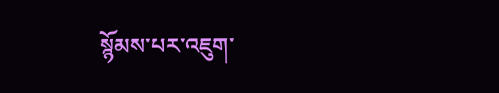སྙོམས་པར་འཇུག་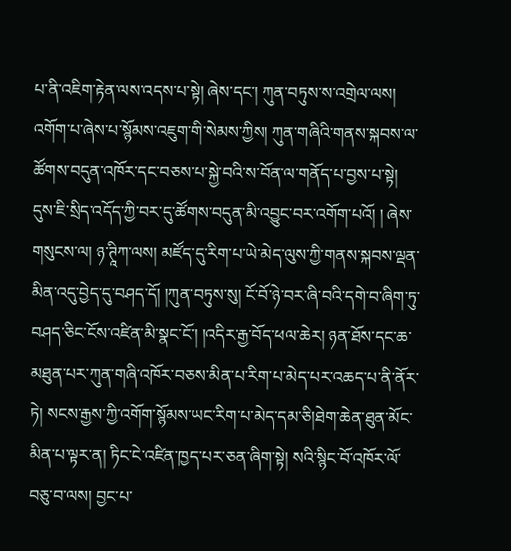པ་ནི་འཇིག་རྟེན་ལས་འདས་པ་སྟེ། ཞེས་དང་། ཀུན་བཏུས་ས་འགྲེལ་ལས། འགོག་པ་ཞེས་པ་སྙོམས་འཇུག་གི་སེམས་ཀྱིས། ཀུན་གཞིའི་གནས་སྐབས་ལ་ཚོགས་བདུན་འཁོར་དང་བཅས་པ་སྐྱེ་བའི་ས་བོན་ལ་གནོད་པ་བྱས་པ་སྟེ། དུས་ཇི་སྲིད་འདོད་ཀྱི་བར་དུ་ཚོགས་བདུན་མི་འབྱུང་བར་འགོག་པའོ། ། ཞེས་གསུངས་ལ། ཉ་ཊཱིཀ་ལས། མཛོད་དུ་རིག་པ་ཡེ་མེད་ལུས་ཀྱི་གནས་སྐབས་ལྡན་མིན་འདུ་བྱེད་དུ་བཤད་དོ། །ཀུན་བཏུས་སུ། ངོ་བོ་ཉེ་བར་ཞི་བའི་དགེ་བ་ཞིག་ཏུ་བཤད་ཅིང་ངོས་འཛིན་མི་སྣང་ངོ་། །འདིར་རྒྱ་བོད་ཕལ་ཆེར། ཉན་ཐོས་དང་ཆ་མཐུན་པར་ཀུན་གཞི་འཁོར་བཅས་མིན་པ་རིག་པ་མེད་པར་འཆད་པ་ནི་ནོར་ཏེ། སངས་རྒྱས་ཀྱི་འགོག་སྙོམས་ཡང་རིག་པ་མེད་དམ་ཅི།ཐེག་ཆེན་ཐུན་མོང་མིན་པ་ལྟར་ན། ཏིང་ངེ་འཛིན་ཁྱད་པར་ཅན་ཞིག་སྟེ། སའི་སྙིང་བོ་འཁོར་ལོ་བཅུ་བ་ལས། བྱང་པ་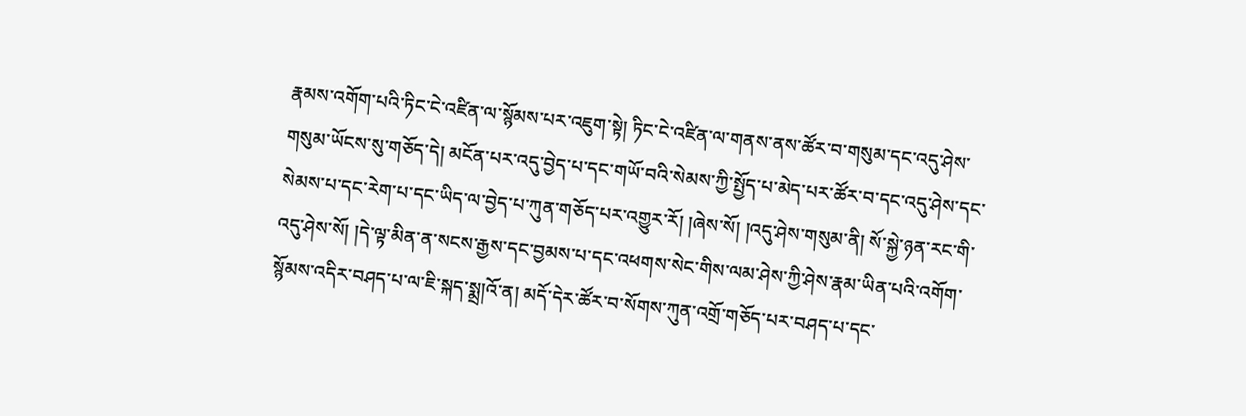རྣམས་འགོག་པའི་ཏིང་ངེ་འཛིན་ལ་སྙོམས་པར་འཇུག་སྟེ། ཏིང་ངེ་འཛིན་ལ་གནས་ནས་ཚོར་བ་གསུམ་དང་འདུ་ཤེས་གསུམ་ཡོངས་སུ་གཅོད་དེ། མངོན་པར་འདུ་བྱེད་པ་དང་གཡོ་བའི་སེམས་ཀྱི་སྤྱོད་པ་མེད་པར་ཚོར་བ་དང་འདུ་ཤེས་དང་སེམས་པ་དང་རེག་པ་དང་ཡིད་ལ་བྱེད་པ་ཀུན་གཅོད་པར་འགྱུར་རོ། །ཞེས་སོ། །འདུ་ཤེས་གསུམ་ནི། སོ་སྐྱེ་ཉན་རང་གི་འདུ་ཤེས་སོ། །དེ་ལྟ་མིན་ན་སངས་རྒྱས་དང་བྱམས་པ་དང་འཕགས་སེང་གིས་ལམ་ཤེས་ཀྱི་ཤེས་རྣམ་ཡིན་པའི་འགོག་སྙོམས་འདིར་བཤད་པ་ལ་ཇི་སྐད་སྨྲ།འོ་ན། མདོ་དེར་ཚོར་བ་སོགས་ཀུན་འགྲོ་གཅོད་པར་བཤད་པ་དང་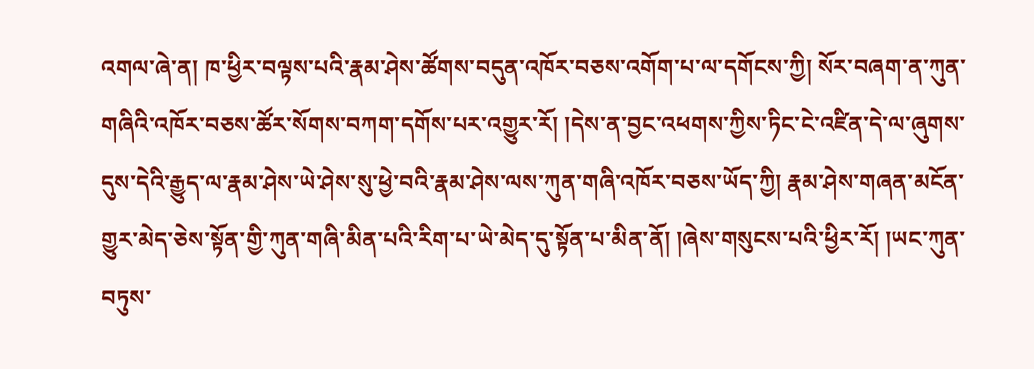འགལ་ཞེ་ན། ཁ་ཕྱིར་བལྟས་པའི་རྣམ་ཤེས་ཚོགས་བདུན་འཁོར་བཅས་འགོག་པ་ལ་དགོངས་ཀྱི། སོར་བཞག་ན་ཀུན་གཞིའི་འཁོར་བཅས་ཚོར་སོགས་བཀག་དགོས་པར་འགྱུར་རོ། །དེས་ན་བྱང་འཕགས་ཀྱིས་ཏིང་ངེ་འཛིན་དེ་ལ་ཞུགས་དུས་དེའི་རྒྱུད་ལ་རྣམ་ཤེས་ཡེ་ཤེས་སུ་ཕྱེ་བའི་རྣམ་ཤེས་ལས་ཀུན་གཞི་འཁོར་བཅས་ཡོད་ཀྱི། རྣམ་ཤེས་གཞན་མངོན་གྱུར་མེད་ཅེས་སྟོན་གྱི་ཀུན་གཞི་མིན་པའི་རིག་པ་ཡེ་མེད་དུ་སྟོན་པ་མིན་ནོ། །ཞེས་གསུངས་པའི་ཕྱིར་རོ། །ཡང་ཀུན་བཏུས་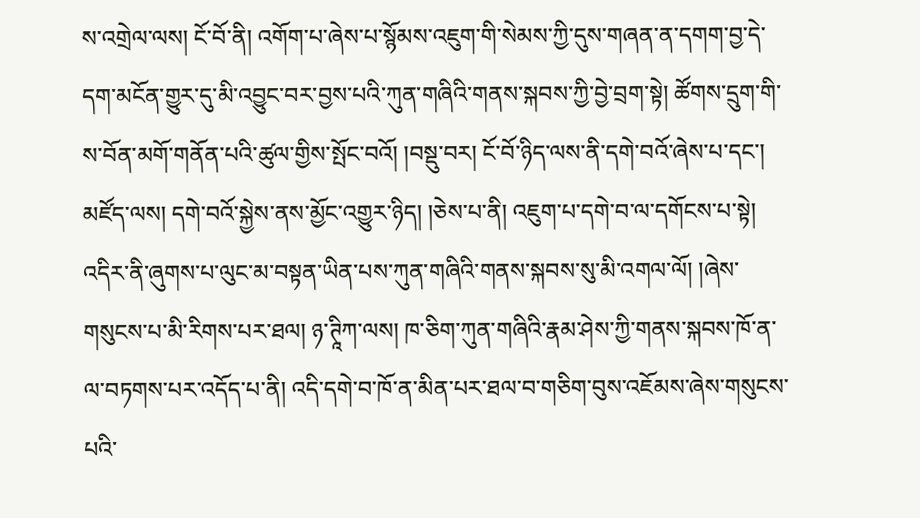ས་འགྲེལ་ལས། ངོ་བོ་ནི། འགོག་པ་ཞེས་པ་སྙོམས་འཇུག་གི་སེམས་ཀྱི་དུས་གཞན་ན་དགག་བྱ་དེ་དག་མངོན་གྱུར་དུ་མི་འབྱུང་བར་བྱས་པའི་ཀུན་གཞིའི་གནས་སྐབས་ཀྱི་བྱེ་བྲག་སྟེ། ཚོགས་དྲུག་གི་ས་བོན་མགོ་གནོན་པའི་ཚུལ་གྱིས་སྤོང་བའོ། །བསྡུ་བར། ངོ་བོ་ཉིད་ལས་ནི་དགེ་བའོ་ཞེས་པ་དང་། མཛོད་ལས། དགེ་བའོ་སྐྱེས་ནས་མྱོང་འགྱུར་ཉིད། །ཅེས་པ་ནི། འཇུག་པ་དགེ་བ་ལ་དགོངས་པ་སྟེ། འདིར་ནི་ཞུགས་པ་ལུང་མ་བསྟན་ཡིན་པས་ཀུན་གཞིའི་གནས་སྐབས་སུ་མི་འགལ་ལོ། །ཞེས་གསུངས་པ་མི་རིགས་པར་ཐལ། ཉ་ཊཱིཀ་ལས། ཁ་ཅིག་ཀུན་གཞིའི་རྣམ་ཤེས་ཀྱི་གནས་སྐབས་ཁོ་ན་ལ་བཏགས་པར་འདོད་པ་ནི། འདི་དགེ་བ་ཁོ་ན་མིན་པར་ཐལ་བ་གཅིག་བུས་འཇོམས་ཞེས་གསུངས་པའི་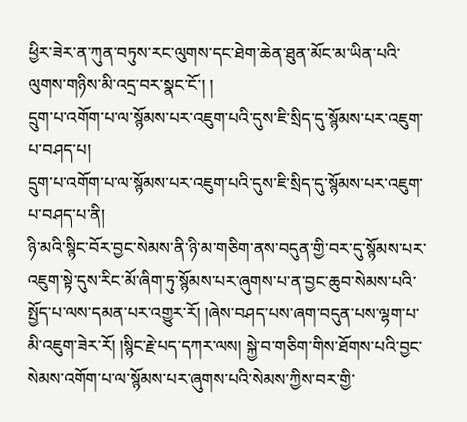ཕྱིར་ཟེར་ན་ཀུན་བཏུས་རང་ལུགས་དང་ཐེག་ཆེན་ཐུན་མོང་མ་ཡིན་པའི་ལུགས་གཉིས་མི་འདྲ་བར་སྣང་ངོ་། །
དྲུག་པ་འགོག་པ་ལ་སྙོམས་པར་འཇུག་པའི་དུས་ཇི་སྲིད་དུ་སྙོམས་པར་འཇུག་པ་བཤད་པ།
དྲུག་པ་འགོག་པ་ལ་སྙོམས་པར་འཇུག་པའི་དུས་ཇི་སྲིད་དུ་སྙོམས་པར་འཇུག་པ་བཤད་པ་ནི།
ཉི་མའི་སྙིང་བོར་བྱང་སེམས་ནི་ཉི་མ་གཅིག་ནས་བདུན་གྱི་བར་དུ་སྙོམས་པར་འཇུག་སྟེ་དུས་རིང་མོ་ཞིག་ཏུ་སྙོམས་པར་ཞུགས་པ་ན་བྱང་ཆུབ་སེམས་པའི་སྤྱོད་པ་ལས་དམན་པར་འགྱུར་རོ། །ཞེས་བཤད་པས་ཞག་བདུན་པས་ལྷག་པ་མི་འཇུག་ཟེར་རོ། །སྙིང་རྗེ་པད་དཀར་ལས། སྐྱེ་བ་གཅིག་གིས་ཐོགས་པའི་བྱང་སེམས་འགོག་པ་ལ་སྙོམས་པར་ཞུགས་པའི་སེམས་ཀྱིས་བར་གྱི་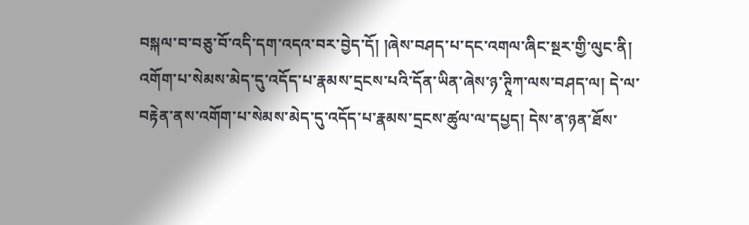བསྐལ་བ་བཅུ་བོ་འདི་དག་འདའ་བར་བྱེད་དོ། །ཞེས་བཤད་པ་དང་འགལ་ཞིང་སྔར་གྱི་ལུང་ནི། འགོག་པ་སེམས་མེད་དུ་འདོད་པ་རྣམས་དྲངས་པའི་དོན་ཡིན་ཞེས་ཉ་ཊཱིཀ་ལས་བཤད་ལ། དེ་ལ་བརྟེན་ནས་འགོག་པ་སེམས་མེད་དུ་འདོད་པ་རྣམས་དྲངས་ཚུལ་ལ་དཔྱད། དེས་ན་ཉན་ཐོས་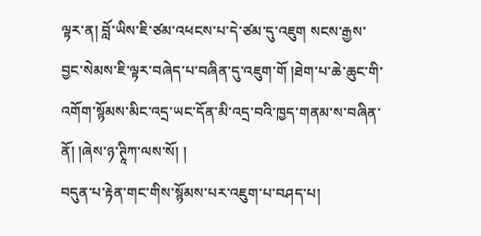ལྟར་ན། བློ་ཡིས་ཇི་ཙམ་འཕངས་པ་དེ་ཙམ་དུ་འཇུག སངས་རྒྱས་བྱང་སེམས་ཇི་ལྟར་བཞེད་པ་བཞིན་དུ་འཇུག་གོ །ཐེག་པ་ཆེ་ཆུང་གི་འགོག་སྙོམས་མིང་འདྲ་ཡང་དོན་མི་འདྲ་བའི་ཁྱད་གནམ་ས་བཞིན་ནོ། །ཞེས་ཉ་ཊཱིཀ་ལས་སོ། །
བདུན་པ་རྟེན་གང་གིས་སྙོམས་པར་འཇུག་པ་བཤད་པ།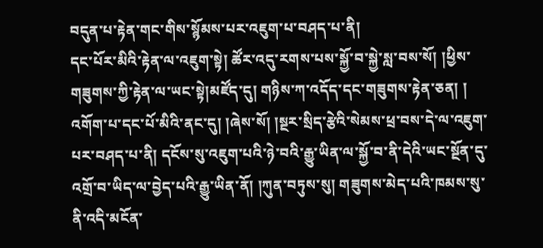བདུན་པ་རྟེན་གང་གིས་སྙོམས་པར་འཇུག་པ་བཤད་པ་ནི།
དང་པོར་མིའི་རྟེན་ལ་འཇུག་སྟེ། ཚོར་འདུ་རགས་པས་སྐྱོ་བ་སྐྱེ་སླ་བས་སོ། །ཕྱིས་གཟུགས་ཀྱི་རྟེན་ལ་ཡང་སྟེ།མཛོད་དུ། གཉིས་ཀ་འདོད་དང་གཟུགས་རྟེན་ཅན། ། འགོག་པ་དང་པོ་མིའི་ནང་དུ། །ཞེས་སོ། །སྔར་སྲིད་རྩེའི་སེམས་ཕྲ་བས་དེ་ལ་འཇུག་པར་བཤད་པ་ནི། དངོས་སུ་འཇུག་པའི་ཉེ་བའི་རྒྱུ་ཡིན་ལ་སྐྱོ་བ་ནི་དེའི་ཡང་སྔོན་དུ་འགྲོ་བ་ཡིད་ལ་བྱེད་པའི་རྒྱུ་ཡིན་ནོ། །ཀུན་བཏུས་སུ། གཟུགས་མེད་པའི་ཁམས་སུ་ནི་འདི་མངོན་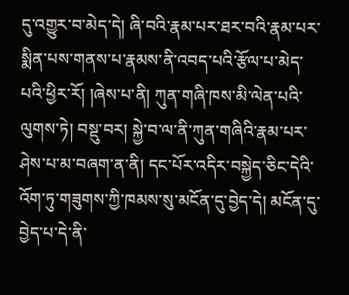དུ་འགྱུར་བ་མེད་དེ། ཞི་བའི་རྣམ་པར་ཐར་བའི་རྣམ་པར་སྨིན་པས་གནས་པ་རྣམས་ནི་འབད་པའི་རྩོལ་པ་མེད་པའི་ཕྱིར་རོ། །ཞེས་པ་ནི། ཀུན་གཞི་ཁས་མི་ལེན་པའི་ལུགས་ཏེ། བསྡུ་བར། སྐྱེ་བ་ལ་ནི་ཀུན་གཞིའི་རྣམ་པར་ཤེས་པ་མ་བཞག་ན་ནི། དང་པོར་འདིར་བསྐྱེད་ཅིང་དེའི་འོག་ཏུ་གཟུགས་ཀྱི་ཁམས་སུ་མངོན་དུ་བྱེད་དེ། མངོན་དུ་བྱེད་པ་དེ་ནི་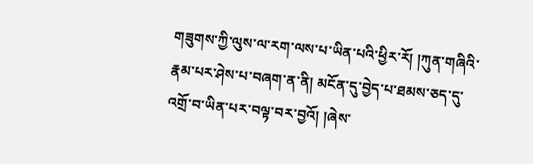གཟུགས་ཀྱི་ལུས་ལ་རག་ལས་པ་ཡིན་པའི་ཕྱིར་རོ། །ཀུན་གཞིའི་རྣམ་པར་ཤེས་པ་བཞག་ན་ནི། མངོན་དུ་བྱེད་པ་ཐམས་ཅད་དུ་འགྲོ་བ་ཡིན་པར་བལྟ་བར་བྱའོ། །ཞེས་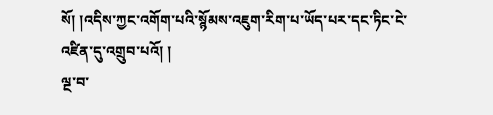སོ། །འདིས་ཀྱང་འགོག་པའི་སྙོམས་འཇུག་རིག་པ་ཡོད་པར་དང་ཏིང་ངེ་འཛིན་དུ་འགྲུབ་པའོ། །
ལྔ་བ་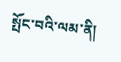སྤོང་བའི་ལམ་ནི།